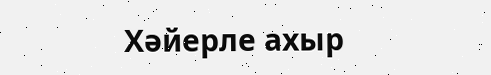Хәйерле ахыр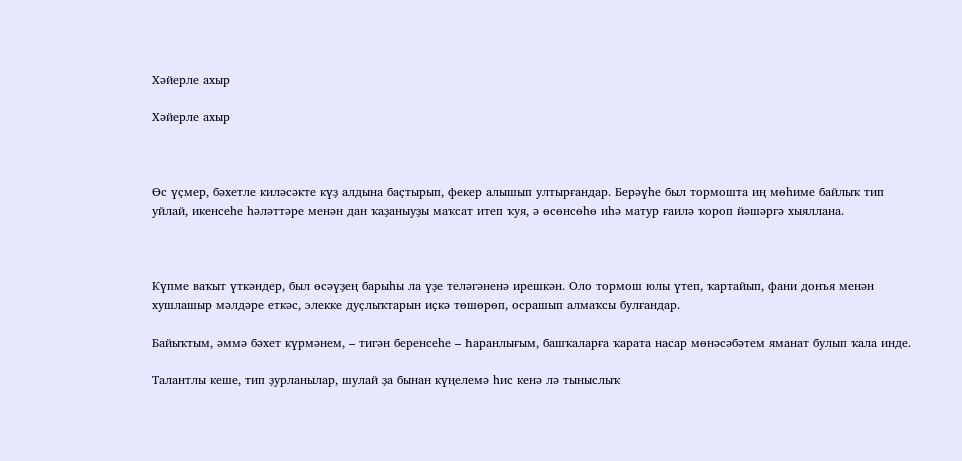Хәйерле ахыр

Хәйерле ахыр



Өс үҫмер, бәхетле киләсәкте күҙ алдына баҫтырып, фекер алышып ултырғандар. Берәүһе был тормошта иң мөһиме байлыҡ тип уйлай, икенсеһе һәләттәре менән дан ҡаҙаныуҙы маҡсат итеп ҡуя, ә өсөнсөһө иһә матур ғаилә ҡороп йәшәргә хыяллана.



Күпме ваҡыт үткәндер, был өсәүҙең барыһы ла үҙе теләгәненә ирешкән. Оло тормош юлы үтеп, ҡартайып, фани донъя менән хушлашыр мәлдәре еткәс, элекке дуҫлыҡтарын иҫкә төшөрөп, осрашып алмаҡсы булғандар.

Байыҡтым, әммә бәхет күрмәнем, – тигән беренсеһе – Һаранлығым, башҡаларға ҡарата насар мөнәсәбәтем яманат булып ҡала инде.

Талантлы кеше, тип ҙурланылар, шулай ҙа бынан күңелемә һис кенә лә тыныслыҡ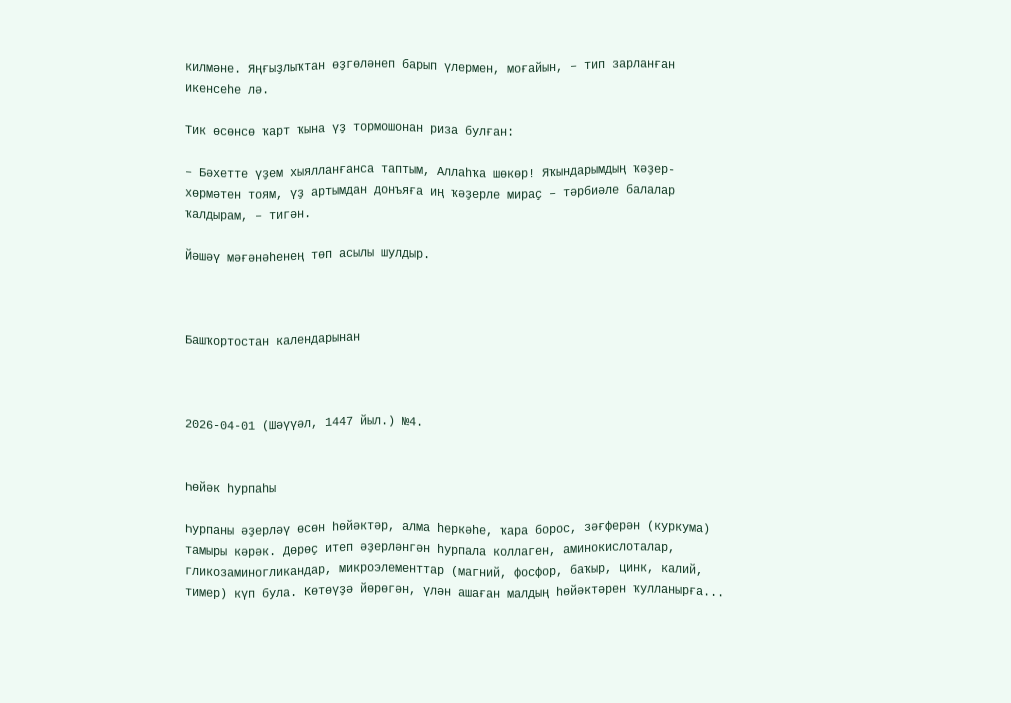килмәне. Яңғыҙлыҡтан өҙгөләнеп барып үлермен, моғайын, – тип зарланған икенсеһе лә.

Тик өсөнсө ҡарт ҡына үҙ тормошонан риза булған:

– Бәхетте үҙем хыялланғанса таптым, Аллаһҡа шөкөр! Яҡындарымдың ҡәҙер-хөрмәтен тоям, үҙ артымдан донъяға иң ҡәҙерле мираҫ – тәрбиәле балалар ҡалдырам, – тигән.

Йәшәү мәғәнәһенең төп асылы шулдыр.



Башҡортостан календарынан



2026-04-01 (Шәүүәл, 1447 йыл.) №4.


Һөйәк һурпаһы

Һурпаны әҙерләү өсөн һөйәктәр, алма һеркәһе, ҡара борос, зәғферән (куркума) тамыры кәрәк. Дөрөҫ итеп әҙерләнгән һурпала коллаген, аминокислоталар, гликозаминогликандар, микроэлементтар (магний, фосфор, баҡыр, цинк, калий, тимер) күп була. Көтөүҙә йөрөгән, үлән ашаған малдың һөйәктәрен ҡулланырға...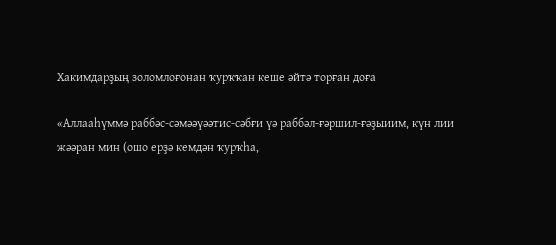Хакимдарҙың золомлоғонан ҡурҡҡан кеше әйтә торған доға

«Аллааһүммә раббәс-сәмәәүәәтис-сәбғи үә раббәл-ғәршил-ғәҙыиим, күн лии жәәран мин (ошо ерҙә кемдән ҡурҡһа,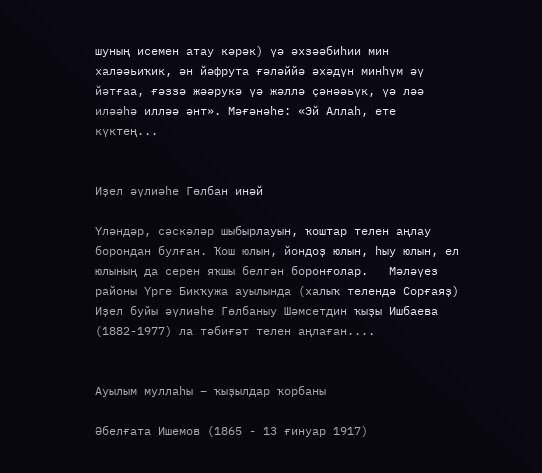шуның исемен атау кәрәк) үә әхзәәбиһии мин халәәьиҡик, ән йәфрута ғәләййә әхәдүн минһүм әү йәтғаа, ғәззә жәәрукә үә жәллә ҫәнәәьүк, үә ләә иләәһә илләә әнт». Мәғәнәһе: «Эй Аллаһ, ете күктең...


Иҙел әүлиәһе Гөлбан инәй

Үләндәр, сәскәләр шыбырлауын, ҡоштар телен аңлау борондан булған. Ҡош юлын, йондоҙ юлын, һыу юлын, ел юлының да серен яҡшы белгән боронғолар.   Мәләүез районы Үрге Бикҡужа ауылында (халыҡ телендә Сорғаяҙ) Иҙел буйы әүлиәһе Гөлбаныу Шәмсетдин ҡыҙы Ишбаева (1882-1977) ла тәбиғәт телен аңлаған....


Ауылым муллаһы – ҡыҙылдар ҡорбаны

Әбелғата Ишемов (1865 - 13 ғинуар 1917)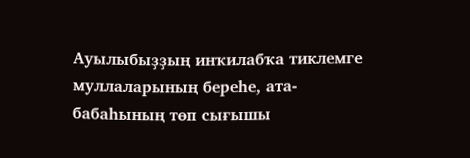Ауылыбыҙҙың инҡилабҡа тиклемге муллаларының береһе, ата- бабаһының төп сығышы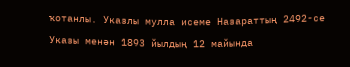ҡотанлы. Указлы мулла исеме Назараттың 2492-се Указы менән 1893 йылдың 12 майында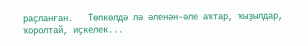раҫланған.   Төпкөлдә лә әленән-әле аҡтар, ҡыҙылдар, ҡоролтай, иҫкелек...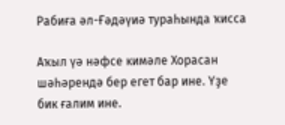Рабиға әл-Ғәдәүиә тураһында ҡисса

Аҡыл үә нәфсе кимәле Хорасан шәһәрендә бер егет бар ине. Үҙе бик ғалим ине.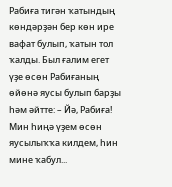Рабиға тигән ҡатындың көндәрҙән бер көн ире вафат булып, ҡатын тол ҡалды. Был ғалим егет үҙе өсөн Рабиғаның өйөнә яусы булып барҙы һәм әйтте: – Йә, Рабиға! Мин һиңә үҙем өсөн яусылыҡҡа килдем, һин мине ҡабул...